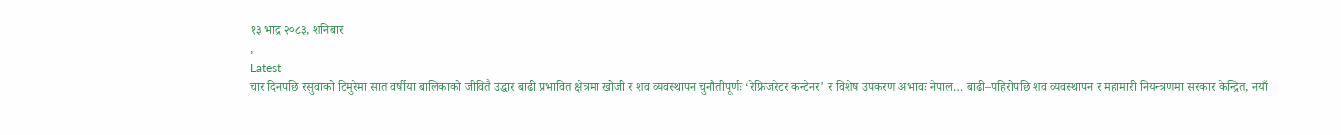१३ भाद्र २०८३, शनिबार
,
Latest
चार दिनपछि रसुवाको टिमुरेमा सात वर्षीया बालिकाको जीवितै उद्धार बाढी प्रभावित क्षेत्रमा खोजी र शव व्यवस्थापन चुनौतीपूर्णः ‘रेफ्रिजरेटर कन्टेनर’ र विशेष उपकरण अभावः नेपाल… बाढी–पहिरोपछि शव व्यवस्थापन र महामारी नियन्त्रणमा सरकार केन्द्रित, नयाँ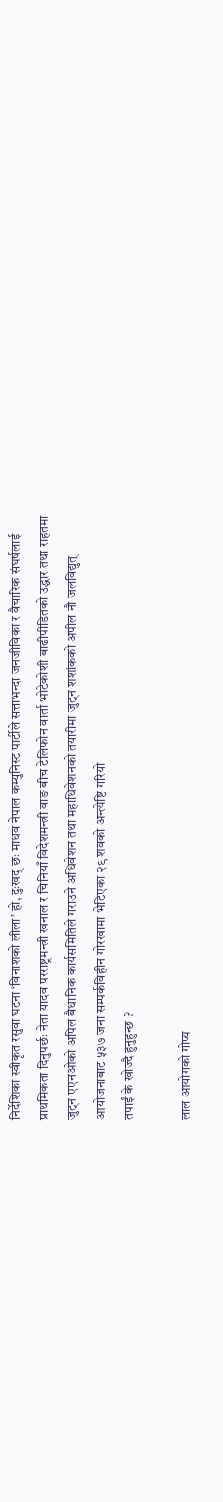निर्देशिका स्वीकृत रसुवा घटना ‘विनाशको लीला’ हो, दुःखद् छः माधव नेपाल कम्युनिस्ट पार्टीले सत्ताभन्दा जनजीविका र वैचारिक संघर्षलाई प्राथमिकता दिनुपर्छः नेता यादव परराष्ट्रमन्त्री खनाल र चिनियाँ विदेशमन्त्री वाङ बीच टेलिफोन वार्ता भोटेकोशी बाढीपीडितको उद्धार तथा राहतमा जुट्न एएनओको अपिल बैधानिक कार्यसमितिले गराउने अधिवेशन तथा महाधिवेशनको तयारीमा जुट्न शशांकको अपील नौ जलविद्युत् आयोजनाबाट ५३७ जना सम्पर्कविहीन गोरखामा भेटिएका २९ शवको अन्त्येष्टि गरियो
तपाईं के खोज्दै हुनुहुन्छ ?

लाल आयोगको गोप्य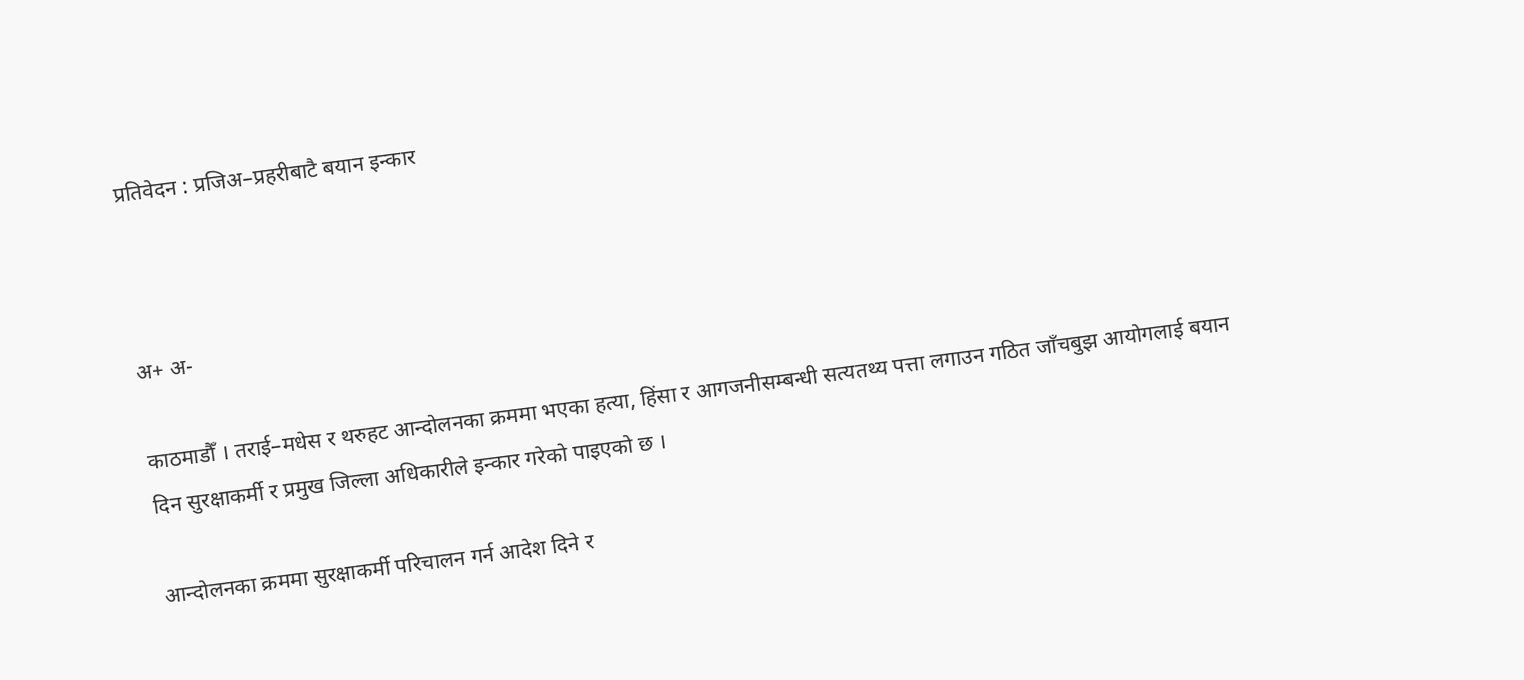प्रतिवेदन : प्रजिअ–प्रहरीबाटै बयान इन्कार



अ+ अ-

काठमाडौँ । तराई–मधेस र थरुहट आन्दोलनका क्रममा भएका हत्या, हिंसा र आगजनीसम्बन्धी सत्यतथ्य पत्ता लगाउन गठित जाँचबुझ आयोगलाई बयान दिन सुरक्षाकर्मी र प्रमुख जिल्ला अधिकारीले इन्कार गरेको पाइएको छ ।

आन्दोलनका क्रममा सुरक्षाकर्मी परिचालन गर्न आदेश दिने र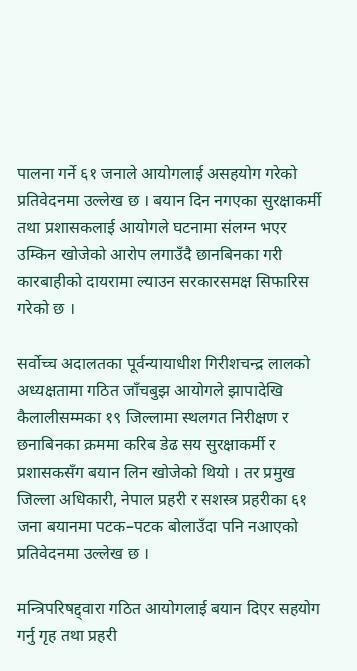पालना गर्ने ६१ जनाले आयोगलाई असहयोग गरेको प्रतिवेदनमा उल्लेख छ । बयान दिन नगएका सुरक्षाकर्मी तथा प्रशासकलाई आयोगले घटनामा संलग्न भएर उम्किन खोजेको आरोप लगाउँदै छानबिनका गरी कारबाहीको दायरामा ल्याउन सरकारसमक्ष सिफारिस गरेको छ ।

सर्वोच्च अदालतका पूर्वन्यायाधीश गिरीशचन्द्र लालको अध्यक्षतामा गठित जाँचबुझ आयोगले झापादेखि कैलालीसम्मका १९ जिल्लामा स्थलगत निरीक्षण र छनाबिनका क्रममा करिब डेढ सय सुरक्षाकर्मी र प्रशासकसँग बयान लिन खोजेको थियो । तर प्रमुख जिल्ला अधिकारी, नेपाल प्रहरी र सशस्त्र प्रहरीका ६१ जना बयानमा पटक–पटक बोलाउँदा पनि नआएको प्रतिवेदनमा उल्लेख छ ।

मन्त्रिपरिषद्द्वारा गठित आयोगलाई बयान दिएर सहयोग गर्नु गृह तथा प्रहरी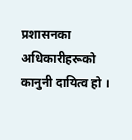प्रशासनका अधिकारीहरूको कानुनी दायित्व हो ।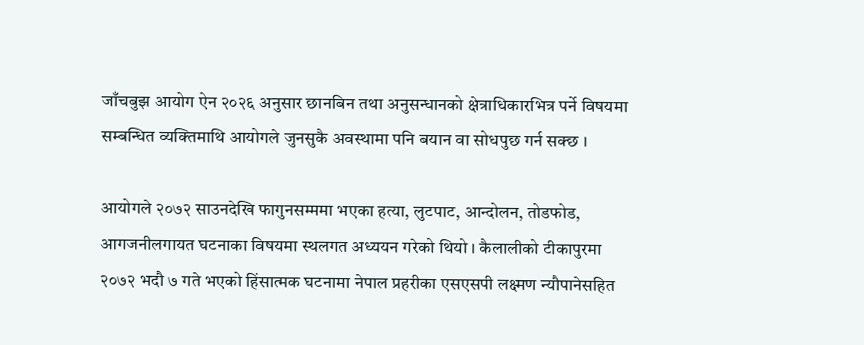जाँचबुझ आयोग ऐन २०२६ अनुसार छानबिन तथा अनुसन्धानको क्षेत्राधिकारभित्र पर्ने विषयमा सम्बन्धित व्यक्तिमाथि आयोगले जुनसुकै अवस्थामा पनि बयान वा सोधपुछ गर्न सक्छ ।

आयोगले २०७२ साउनदेखि फागुनसम्ममा भएका हत्या, लुटपाट, आन्दोलन, तोडफोड, आगजनीलगायत घटनाका विषयमा स्थलगत अध्ययन गरेको थियो । कैलालीको टीकापुरमा २०७२ भदौ ७ गते भएको हिंसात्मक घटनामा नेपाल प्रहरीका एसएसपी लक्ष्मण न्यौपानेसहित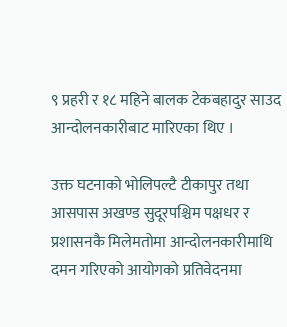९ प्रहरी र १८ महिने बालक टेकबहादुर साउद आन्दोलनकारीबाट मारिएका थिए ।

उक्त घटनाको भोलिपल्टै टीकापुर तथा आसपास अखण्ड सुदूरपश्चिम पक्षधर र प्रशासनकै मिलेमतोमा आन्दोलनकारीमाथि दमन गरिएको आयोगको प्रतिवेदनमा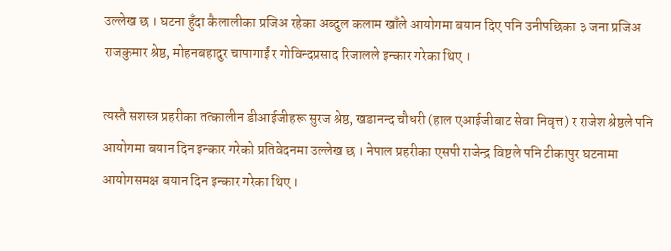उल्लेख छ । घटना हुँदा कैलालीका प्रजिअ रहेका अब्दुल कलाम खाँले आयोगमा बयान दिए पनि उनीपछिका ३ जना प्रजिअ राजकुमार श्रेष्ठ, मोहनबहादुर चापागाईं र गोविन्दप्रसाद रिजालले इन्कार गरेका थिए ।

त्यस्तै सशस्त्र प्रहरीका तत्कालीन डीआईजीहरू सुरज श्रेष्ठ, खडानन्द चौधरी (हाल एआईजीबाट सेवा निवृत्त) र राजेश श्रेष्ठले पनि आयोगमा बयान दिन इन्कार गरेको प्रतिवेदनमा उल्लेख छ । नेपाल प्रहरीका एसपी राजेन्द्र विष्टले पनि टीकापुर घटनामा आयोगसमक्ष बयान दिन इन्कार गरेका थिए ।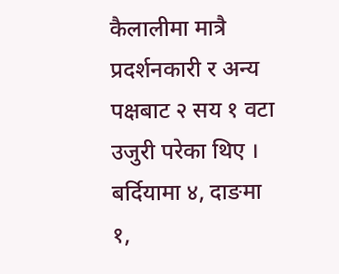कैलालीमा मात्रै प्रदर्शनकारी र अन्य पक्षबाट २ सय १ वटा उजुरी परेका थिए । बर्दियामा ४, दाङमा १,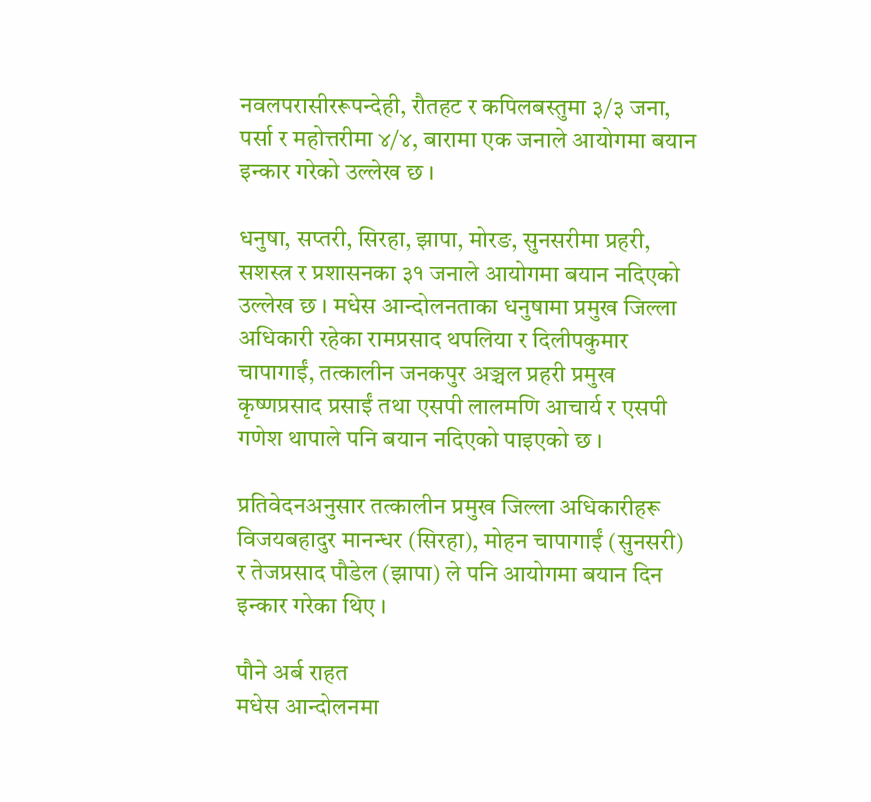नवलपरासीररूपन्देही, रौतहट र कपिलबस्तुमा ३/३ जना, पर्सा र महोत्तरीमा ४/४, बारामा एक जनाले आयोगमा बयान इन्कार गरेको उल्लेख छ ।

धनुषा, सप्तरी, सिरहा, झापा, मोरङ, सुनसरीमा प्रहरी, सशस्त्र र प्रशासनका ३१ जनाले आयोगमा बयान नदिएको उल्लेख छ । मधेस आन्दोलनताका धनुषामा प्रमुख जिल्ला अधिकारी रहेका रामप्रसाद थपलिया र दिलीपकुमार चापागाईं, तत्कालीन जनकपुर अञ्चल प्रहरी प्रमुख कृष्णप्रसाद प्रसाईं तथा एसपी लालमणि आचार्य र एसपी गणेश थापाले पनि बयान नदिएको पाइएको छ ।

प्रतिवेदनअनुसार तत्कालीन प्रमुख जिल्ला अधिकारीहरू विजयबहादुर मानन्धर (सिरहा), मोहन चापागाईं (सुनसरी) र तेजप्रसाद पौडेल (झापा) ले पनि आयोगमा बयान दिन इन्कार गरेका थिए ।

पौने अर्ब राहत
मधेस आन्दोलनमा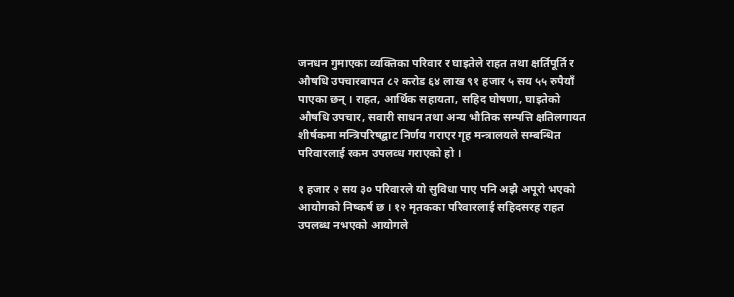जनधन गुमाएका व्यक्तिका परिवार र घाइतेले राहत तथा क्षर्तिपूर्ति र औषधि उपचारबापत ८२ करोड ६४ लाख ९१ हजार ५ सय ५५ रुपैयाँ पाएका छन् । राहत, आर्थिक सहायता, सहिद घोषणा, घाइतेको औषधि उपचार, सवारी साधन तथा अन्य भौतिक सम्पत्ति क्षतिलगायत शीर्षकमा मन्त्रिपरिषद्बाट निर्णय गराएर गृह मन्त्रालयले सम्बन्धित परिवारलाई रकम उपलव्ध गराएको हो ।

१ हजार २ सय ३० परिवारले यो सुविधा पाए पनि अझै अपूरो भएको आयोगको निष्कर्ष छ । १२ मृतकका परिवारलाई सहिदसरह राहत उपलब्ध नभएको आयोगले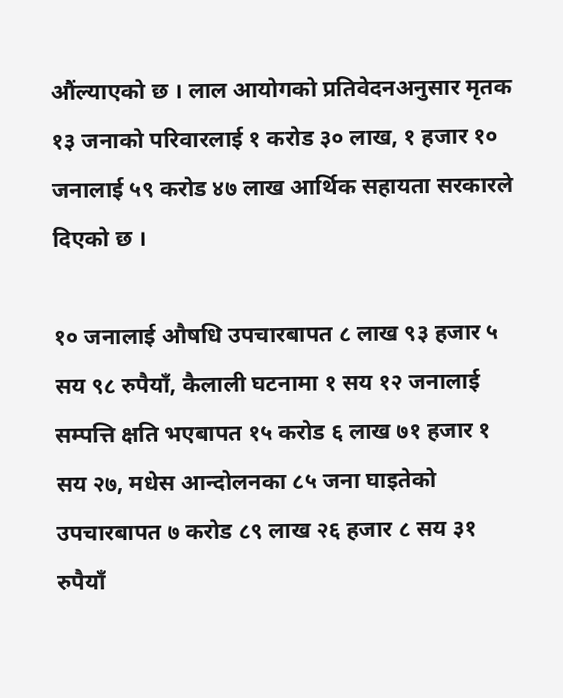औंल्याएको छ । लाल आयोगको प्रतिवेदनअनुसार मृतक १३ जनाको परिवारलाई १ करोड ३० लाख, १ हजार १० जनालाई ५९ करोड ४७ लाख आर्थिक सहायता सरकारले दिएको छ ।

१० जनालाई औषधि उपचारबापत ८ लाख ९३ हजार ५ सय ९८ रुपैयाँ, कैलाली घटनामा १ सय १२ जनालाई सम्पत्ति क्षति भएबापत १५ करोड ६ लाख ७१ हजार १ सय २७, मधेस आन्दोलनका ८५ जना घाइतेको उपचारबापत ७ करोड ८९ लाख २६ हजार ८ सय ३१ रुपैयाँ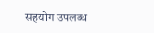सहयोग उपलब्ध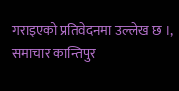गराइएको प्रतिवेदनमा उल्लेख छ ।, समाचार कान्तिपुर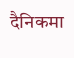दैनिकमा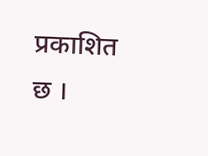प्रकाशित छ ।